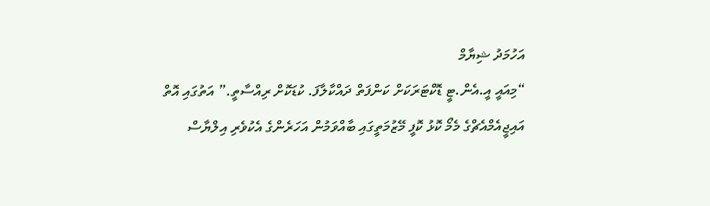އަހުމަދު ޝިޔާމް
“މިއައީ އީ.އެން.ޓީ ޑޮކްޓަރަކަށް ކަންފަތް ދައްކާލާފަ. ކުޑަކޮށް ރިއްސާތީ.” އަތުގައި އޮތް އައިޖީއެމްއެޗްގެ މެމޯ ކޮޅު ކޮފީ މޭޒުމަތީގައި ބާއްވަމުން އަހަރެންގެ އެކުވެރި އިލްޔާސް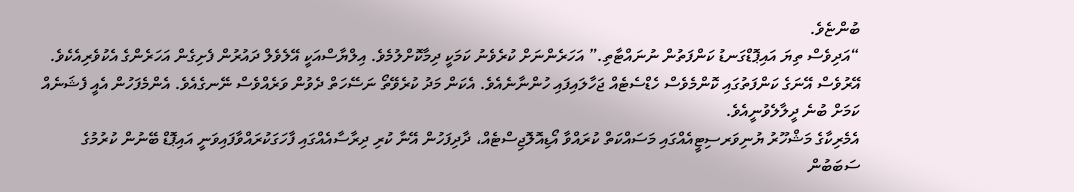ބުންޏެވެ.
“އަދިވެސް ތިޔަ އައިޕޮޑްގަނޑު ކަންފަތުން ނުނައްޓާތި.” އަހަރެންނަށް ކުރެވެނު ކަމަކީ ދިމާކޮށްލުމެވެ. އިލްޔާސްއަކީ އޭލެވެލް ދައުރުން ފެށިގެން އަހަރެންގެ އެކުވެރިއެކެވެ. އޭރުވެސް އޭނަގެ ކަންފަތުގައި ކޮންމެވެސް ހެޑްސެޓެއް ޖަހާލައިފައި ހުންނާނެއެވެ. އެކަން މަދު ކުރެވޭތޯ ނަސޭހަތް ދެވުން ވަރެއްވެސް ނޭނގެއެވެ. އެންމެފަހުން އެއީ ފެޝަނެއް ކަމަށް ބުނެ ދީލާލެވުނީއެވެ.
އެމެރިކާގެ މަޝްހޫރު ޔުނިވަރސިޓީއެއްގައި މަސައްކަތް ކުރައްވާ އޯޑިއޮލޮޖިސްޓެއް، ދާދިފަހުން އޭނާ ކުރި ދިރާސާއެއްގައި ފާހަގަކުރައްވާފައިވަނީ އައިޕޮޑް ބޭނުން ކުރުމުގެ ސަބަބުން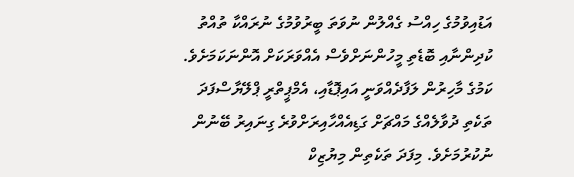އަޑުއިވުމުގެ ހިއްސު ގެއްލުން ނުވަތަ ބީރުވުމުގެ ނުރައްކާ ތުއްތު ކުދިންނާއި ބޮޑެތި މީހުންނަށްވެސް އެއްވަރަކަށް އޮންނަކަމަށެވެ.
ކަމުގެ މާހިރުން ލަފާދެއްވަނީ އައިޕޮޑާއި، އެމްޕީތްރީ ޕްލޭޔާސްފަދަ ތަކެތި ދުވާލެއްގެ މައްޗަށް ގަޑިއެއްހާއިރަށްވުރެ ގިނައިރު ބޭނުން ނުކުރުމަށެވެ. މިފަދަ ތަކެތިން މިޔުޒިކް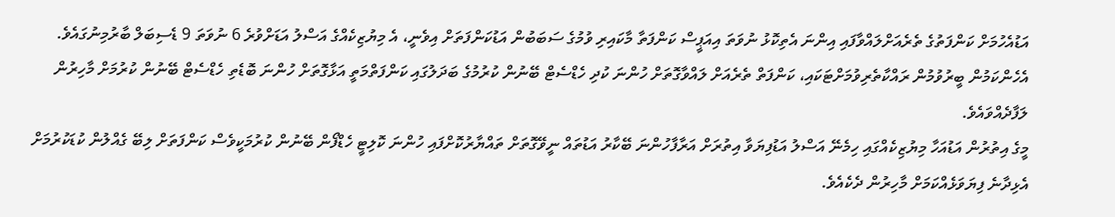އަޑުއެހުމަށް ކަންފަތުގެ ތެރެއަށްލައްވާފައި އިންނަ އެތިކޮޅު ނުވަތަ އިއަޕީސް ކަންފަތާ މާކައިރި ވުމުގެ ސަބަބުން އަޑުކަންފަތަށް އިވެނީ، އެ މިޔުޒިކެއްގެ އަސްލު އަޑަށްވުރެ 6 ނުވަތަ 9 ޑެސިބަލް ބާރުމިނުގައެވެ. އެހެންކަމުން ބީރުވުމުން ރައްކާތެރިވުމަށްޓަކައި، ކަންފަތް ތެރެއަށް ލައްވާގޮތަށް ހުންނަ ކުދި ހެޑްސެޓް ބޭނުން ކުރުމުގެ ބަދަލުގައި ކަންފަތްމަތީ އަޅާގޮތަށް ހުންނަ ބޮޑެތި ހެޑްސެޓް ބޭނުން ކުރުމަށް މާހިރުން ލަފާދެއްވައެވެ.
މީގެ އިތުރުން އަޑުއަހާ މިޔުޒިކެއްގައި ހިމެނޭ އަސްލު އަޑުފިޔަވާ އިތުރަށް އަރާފާހުންނަ ބޭކާރު އަޑުތައް ނީވޭގޮތަށް ތައްޔާރުކޮށްފައި ހުންނަ ކޮލިޓީ ހެޑްފޯން ބޭނުން ކުރުމަކީވެސް ކަންފަތަށް ލިބޭ ގެއްލުން ކުޑަކުރުމަށް އެޅިދާނެ ފިޔަވަޅެއްކަމަށް މާހިރުން ދެކެއެވެ.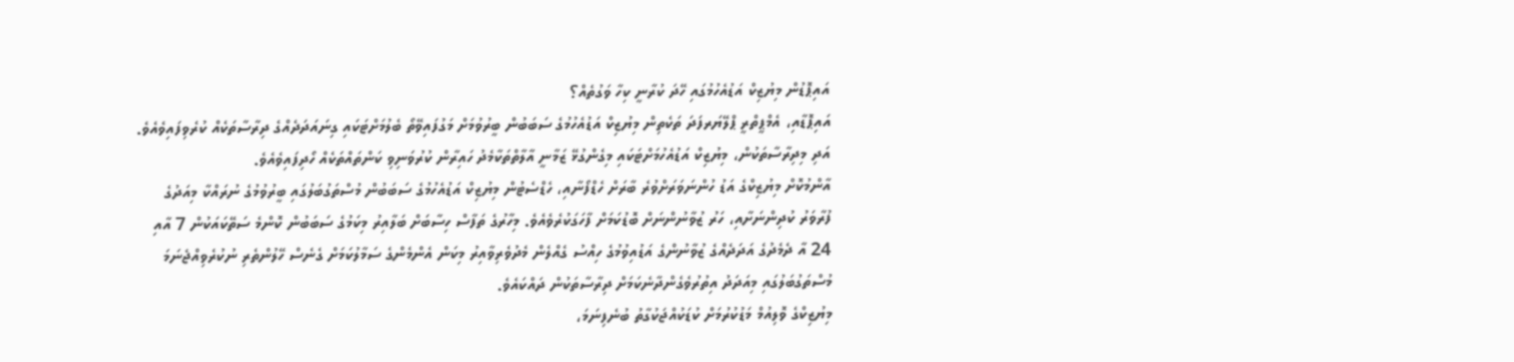އައިޕޮޑުން މިޔުޒިކް އަޑުއެހުމުގައި ހޭދަ ކުރާނީ ކިހާ ވަގުތެއް؟
އައިޕޮޑާއި، އެމްޕީތްރީ ޕްލޭޔަރފަދަ ތަކެތިން މިޔުޒިކް އަޑުއެހުމުގެ ސަބަބުން ބީރުވުމަށް މަގުފައިވޭތޯ ބެލުމަށްޓަކައި ގިނައަދަދެއްގެ ދިރާސާތަކެއް ކުރެވިފައިވެއެވެ. އަދި މިދިރާސާތަކުން، މިޔުޒިކް އަޑުއެހުމަށްޓަކައި މިގެންގުޅޭ ޒަމާނީ އާލާތްތަކާމެދު ހައިރާން ކުރުވަނިވި ކަންތައްތަކެއް ހޯދިފައިވެއެވެ.
އާންމުކޮށް މިޔުޒިކްގެ އަޑު ހުންނަވަރަށްވުރެ ބާރަށް ހެޑްފޯނާއި، ހެޑްސެޓުން މިޔުޒިކް އަޑުއެހުމުގެ ސަބަބުން މުސްތަގުބަލުގައި ބީރުވުމުގެ ނުރައްކާ މިއަދުގެ ފުރާވަރު ކުދިންނަށާއި، ހަރު ޒުވާނުންނަށް ބޮޑުކަމަށް ފާހަގަކުރެވެއެވެ. މިހާރުގެ ތަފާސް ހިސާބަށް ބަލާއިރު މިކަމުގެ ސަބަބުން ކޮންމެ ސަތޭކައަކުން 7 އާއި 24 އާ ދެމެދުގެ އަދަދެއްގެ ޒުވާނުންގެ އަޑުއިވުމުގެ ހިއްސު ގެއްލެން މެދުވެރިވާއިރު މިކަން އެންމެންގެ ސަމާލުކަމަށް ގެނެސް ހޭލުންތެރި ނުކުރެވިއްޖެނަމަ މުސްތަގުބަލުގައި މިއަދަދު އިތުރުވެގެންދާނެކަމަށް ދިރާސާތަކުން ދައްކައެވެ.
މިޔުޒިކްގެ ވޮލިއުމް މަޑުކުރުމަށް ކުޑަކުއްޖަކުގާތު ބުނެފިނަމަ،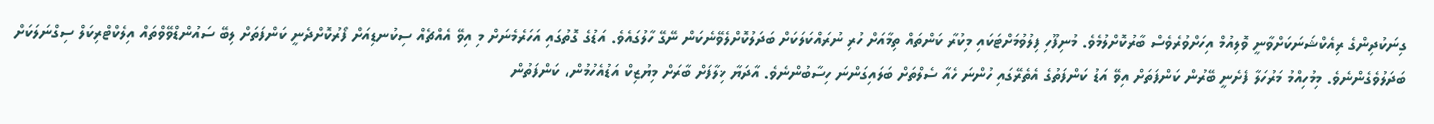ގިނަކުދިންގެ ރިއެކްޝަނަކަށްވާނީ ވޮލިއުމް އިހަށްވުރެވެސް ބާރުކޮށްލުމެވެ. މުނިފޫހި ފިލުވުމަށްޓަކައި މިކުރާ ކަންތައް ތިމާއަށް ހުރި ނުރައްކަލަކަށް ބަދަލުކޮށްލެވޭނެކަން ނޭގޭ ހާލުގައެވެ. އަޑުގެ ގޮތުގައި އަހަރެމެނަށް މި އިވޭ އެއްޗެއް ސިކުނޑިއަށް ފޯރުކޮށްދެނީ ކަންފަތަށް ލިބޭ ސައުންޑްވޭވްތައް އިލެކްޓްރިކަލް ސިގްނަލަކަށް ބަދަލުވެގެންނެވެ. މިމުހިއްމު މަރުހަލާ ފެށެނީ ބޭރުން ކަންފަތަށް އިވޭ އަޑު ކަންފަތުގެ އެތެރޭގައި ހުންނަ ހެއާ ސެލްތަށް ބަލައިގަންނަ ހިސާބުންނެވެ. އާދަޔާ ޚިލާފަށް ބާރަށް މިޔުޒިކް އަޑުއެހުމުން، ކަންފަތުން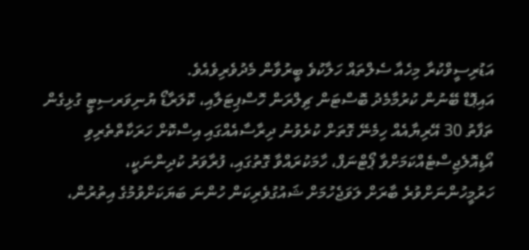އަޑުރިސީވްކުރާ މިހެއާ ސެލްތައް ހަލާކުވެ ބީރުވާން މެދުވެރިވެއެވެ.
އައިޕޮޑް ބޭނުން ކުރުމާމެދު ބޮސްޓަން ޗިލްރަން ހޮސްޕިޓަލާއި، ކޮލަރާޑޯ ޔުނިވަރސިޓީ ގުޅިގެން ތަފާތު 30 އޭރިޔާއެއް ހިމެނޭ ގޮތަށް ކުރެވުނު ދިރާސާއެއްގައި އިސްކޮށް ހަރަކާތްތެރިވި އޯޑިއޮލެޖިސްޓެއްކަމަށްވާ ޕޯޓްނަފް، ހާމަކުރައްވާ ގޮތުގައި، ފުރާވަރު ކުދިންނަކީ، ހަރުމީހުންނަށްވުރެ ބާރަށް ލަވަޖެހުމަށް ޝައުގުވެރިކަން ހުންނަ ބަޔަކަށްވުމުގެ އިތުރުން،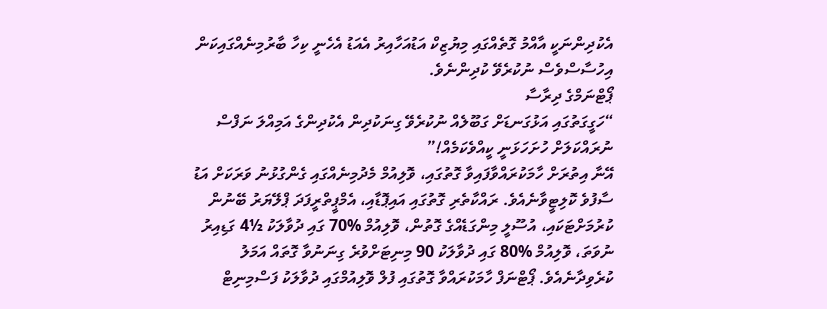އެކުދިންނަކީ އާއްމު ގޮތެއްގައި މިޔުޒިކް އަޑުއަހާއިރު އެއަޑު އެހެނީ ކިހާ ބާރުމިނެއްގައިކަން އިހުސާސްވެސް ނުކުރެވޭ ކުދިންނެވެ.
ޕޯޓްނަމްގެ ދިރާސާ
“ހަގީގަތުގައި އަޅުގަނޑަށް ގަބޫލެއް ނުކުރެވޭ ގިނަކުދިން އެކުދިންގެ އަމިއްލަ ނަފްސް ނުރައްކަލަށް ހުށަހަޅަނީ ކީއްވެކަމެއް!”
އޭނާ އިތުރަށް ހާމަކުރައްވާފައިވާ ގޮތުގައި، ވޮލިއުމް މެދުމިނެއްގައި ގެންގުޅުނު ވަރަކަށް އަޑު ސާފުވެ ކޮލިޓީވާނެއެވެ. ރައްކާތެރި ގޮތުގައި އައިޕޮޑާއި، އެމްޕީތްރީފަދަ ޕްލޭޔަރު ބޭނުން ކުރުމަށްޓަކައި، އުސޫލީ މިންގަޑެއްގެ ގޮތުން، ވޮލިއުމް %70 ގައި ދުވާލަކު ½4 ގަޑިއިރު ނުވަތަ، ވޮލިއުމް %80 ގައި ދުވާލަކު 90 މިނިޓަށްވުރެ ގިނަނުވާ ގޮތައް އަމަލު ކުރެވިދާނެއެވެ. ޕޯޓްނަފް ހާމަކުރައްވާ ގޮތުގައި ފުލް ވޮލިއުމްގައި ދުވާލަކު ފަސްމިނިޓް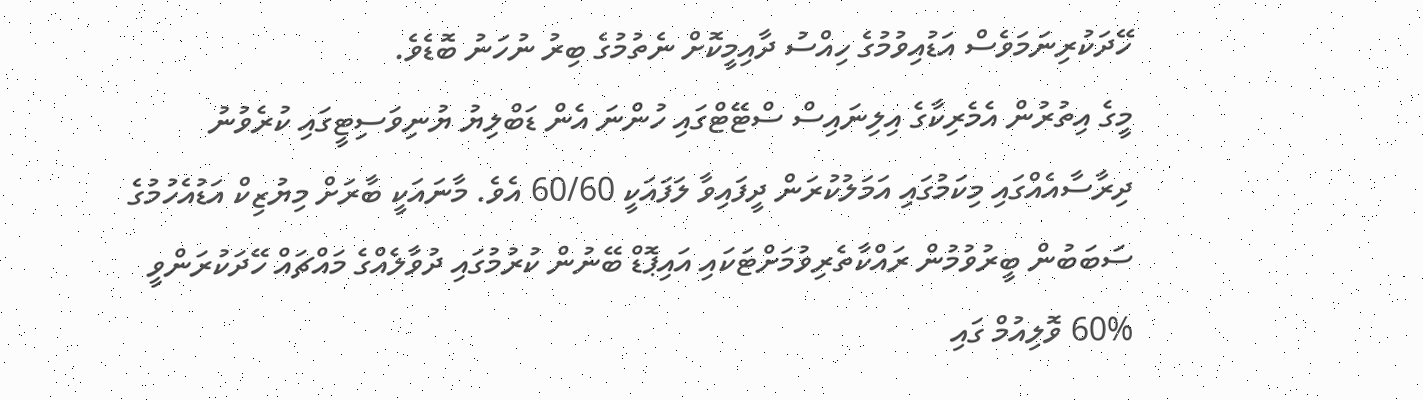ހޭދަކުރިނަމަވެސް އަޑުއިވުމުގެ ހިއްސު ދާއިމީކޮށް ނެތުމުގެ ބިރު ނުހަނު ބޮޑެވެ.
މީގެ އިތުރުން އެމެރިކާގެ އިލިނައިސް ސްޓޭޓްގައި ހުންނަ އެން ޑަބްލިޔު ޔުނިވަސިޓީގައި ކުރެވުނު ދިރާސާއެއްގައި މިކަމުގައި އަމަލުކުރަން ދީފައިވާ ލަފައަކީ 60/60 އެވެ. މާނައަކީ ބާރަށް މިޔުޒިކް އަޑުއެހުމުގެ ސަބަބުން ބީރުވުމުން ރައްކާތެރިވުމަށްޓަކައި އައިޕޮޑް ބޭނުން ކުރުމުގައި ދުވާލެއްގެ މައްޗައް ހޭދަކުރަންވީ %60 ވޮލިއުމް ގައި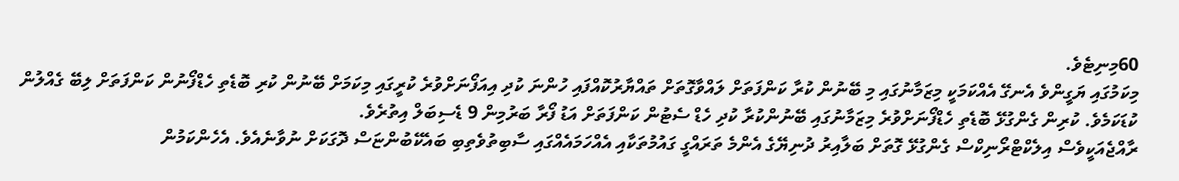60މިނިޓެވެ.
މިކަމުގައި ޔަގީންވެ އެނގޭ އެއްކަމަކީ މިޒަމާނުގައި މި ބޭނުން ކުރާ ކަންފަތަށް ލައްވާގޮތަށް ތައްޔާރުކޮއްފައި ހުންނަ ކުދި އިއަފޯނަށްވުރެ ކުރީގައި މިކަމަށް ބޭނުން ކުރި ބޮޑެތި ހެޑްފޯނުން ކަންފަތަށް ލިބޭ ގެއްލުން ކުޑަކަމެވެ. ކުރިން ގެންގުޅޭ ބޮޑެތި ހެޑްފޯނަށްވުރެ މިޒަމާނުގައި ބޭނުންކުރާ ކުދި ހެޑް ސެޓުން ކަންފަތަށް އަޑު ފޯރާ ބަރުމިން 9 ޑެސިބަލް އިތުރެވެ.
ރާއްޖެއަކީވެސް އިލެކްޓްރޯނިކްސް ގެންގުޅޭ ގޮތަށް ބަލާއިރު ދުނިޔޭގެ އެންމެ ތަރައްގީ ގައުމުތަކާއި އެއްހަމައެއްގައި ސާބިތުވެތިބި ބައެކޭބުންޏަސް ދޮގަކަށް ނުވާނެއެވެ. އެހެންކަމުން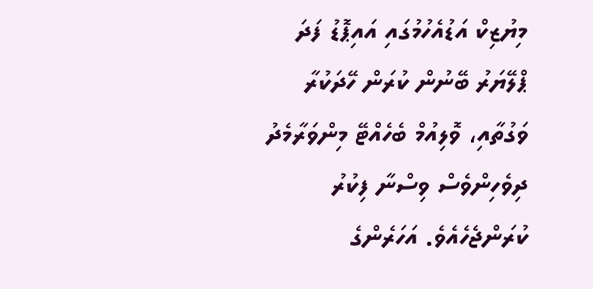މިޔުޒިކް އަޑުއެހުމުގައި އައިޕޮޑު ފަދަ ޕްލޭޔަރު ބޭނުން ކުރަން ހޭދަކުރާ ވަގުތާއި، ވޮލިއުމް ބެހެއްޓޭ މިންވަރާމެދު ދިވެހިންވެސް ވިސްނާ ފިކުރު ކުރަންޖެހެއެވެ. އަހަރެންގެ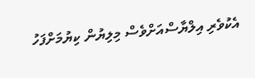އެކުވެރި އިލްޔާސްއަށްވެސް މިލިޔުން ކިޔުމަށްފަހު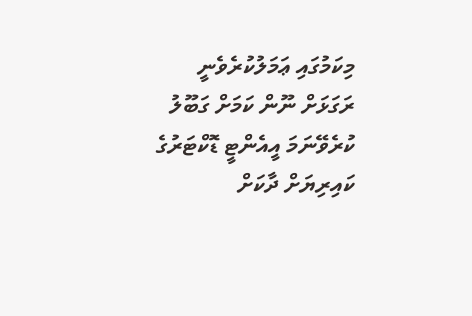މިކަމުގައި ޢަމަލުކުރެވެނީ ރަގަޅަށް ނޫން ކަމަށް ގަބޫލު ކުރެވޭނަމަ އީއެންޓީ ޑޮކްޓަރުގެ ކައިރިޔަށް ދާކަށް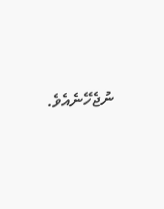ނުޖެހޭނެއެވެ.